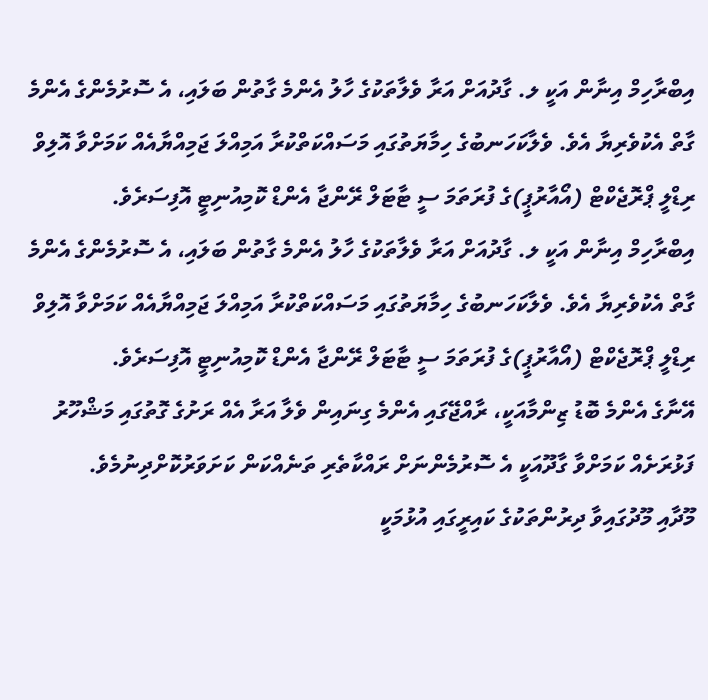އިބްރާހިމް އިނާން އަކީ ލ. ގާދުއަށް އަރާ ވެލާތަކުގެ ހާލު އެންމެ ގާތުން ބަލައި، އެ ސޮރުމެންގެ އެންމެ ގާތް އެކުވެރިޔާ އެވެ. ވެލާކަހަނބުގެ ހިމާޔަތުގައި މަސައްކަތްކުރާ އަމިއްލަ ޖަމިއްޔާއެއް ކަމަށްވާ އޮލިވް ރިޑްލީ ޕްރޮޖެކްޓް (އޯއާރުޕީ)ގެ ފުރަތަމަ ސީ ޓާޓަލް ރޭންޖާ އެންޑް ކޮމިއުނިޓީ އޮފިސަރެވެ.
އިބްރާހިމް އިނާން އަކީ ލ. ގާދުއަށް އަރާ ވެލާތަކުގެ ހާލު އެންމެ ގާތުން ބަލައި، އެ ސޮރުމެންގެ އެންމެ ގާތް އެކުވެރިޔާ އެވެ. ވެލާކަހަނބުގެ ހިމާޔަތުގައި މަސައްކަތްކުރާ އަމިއްލަ ޖަމިއްޔާއެއް ކަމަށްވާ އޮލިވް ރިޑްލީ ޕްރޮޖެކްޓް (އޯއާރުޕީ)ގެ ފުރަތަމަ ސީ ޓާޓަލް ރޭންޖާ އެންޑް ކޮމިއުނިޓީ އޮފިސަރެވެ.
އޭނާގެ އެންމެ ބޮޑު ޒިންމާއަކީ، ރާއްޖޭގައި އެންމެ ގިނައިން ވެލާ އަރާ އެއް ރަށުގެ ގޮތުގައި މަޝްހޫރު ފަޅުރަށެއް ކަމަށްވާ ގާދޫއަކީ އެ ސޮރުމެންނަށް ރައްކާތެރި ތަނެއްކަން ކަށަވަރުކޮށްދިނުމެވެ.
މޫދާއި މޫދުގައިވާ ދިރުންތަކުގެ ކައިރީގައި އުޅުމަކީ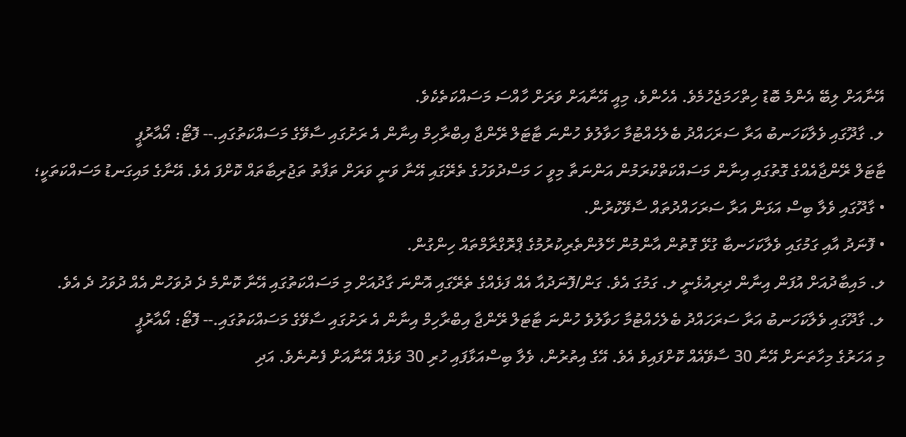އޭނާއަށް ލިބޭ އެންމެ ބޮޑު ހިތްހަމަޖެހުމެވެ. އެހެންވެ، މިއީ އޭނާއަށް ވަރަށް ހާއްސަ މަސައްކަތެކެވެ.
ލ. ގާދޫގައި ވެލާކަހަނބު އަރާ ސަރަހައްދު ބެލެހެއްޓުމާ ހަވާލުވެ ހުންނަ ޓާޓަލް ރޭންޖާ އިބްރާހިމް އިނާން އެ ރަށުގައި ސާވޭގެ މަސައްކަތުގައި.-- ފޮޓޯ: އޯއާރުޕީ
ޓާޓަލް ރޭންޖާއެއްގެ ގޮތުގައި އިނާން މަސައްކަތްކުރަމުން އަންނަތާ މިވީ ހަ މަސްދުވަހުގެ ތެރޭގައި އޭނާ ވަނީ ވަރަށް ތަފާތު ތަޖުރިބާތައް ކޮށްފަ އެވެ. އޭނާގެ މައިގަނޑު މަސައްކަތަކީ؛
• ގާދޫގައި ވެލާ ބިސް އަޅަން އަރާ ސަރަހައްދުތައް ސާވޭކުރުން.
• ފޮނަދު އާއި ގަމުގައި ވެލާކަހަނބާ ގުޅޭ ގޮތުން އާންމުން ހޭލުންތެރިކުރުމުގެ ޕްރޮގްރާމްތައް ހިންގުން.
ލ. މައިބާދުއަށް އުފަން އިނާން ދިރިއުޅެނީ ލ. ގަމުގަ އެވެ. ގަން/ފޮނަދުއާ އެއް ފަޅެއްގެ ތެރޭގައި އޮންނަ ގާދުއަށް މި މަސައްކަތުގައި އޭނާ ކޮންމެ ދެ ދުވަހުން އެއް ދުވަހު ދެ އެވެ.
ލ. ގާދޫގައި ވެލާކަހަނބު އަރާ ސަރަހައްދު ބެލެހެއްޓުމާ ހަވާލުވެ ހުންނަ ޓާޓަލް ރޭންޖާ އިބްރާހިމް އިނާން އެ ރަށުގައި ސާވޭގެ މަސައްކަތުގައި.-- ފޮޓޯ: އޯއާރުޕީ
މި އަހަރުގެ މިހާތަނަށް އޭނާ 30 ސާވޭއެއް ކޮށްފައިވެ އެވެ. އޭގެ އިތުރުން، ވެލާ ބިސްއަޅާފައި ހުރި 30 ވަޅެއް އޭނާއަށް ފެނުނެވެ. އަދި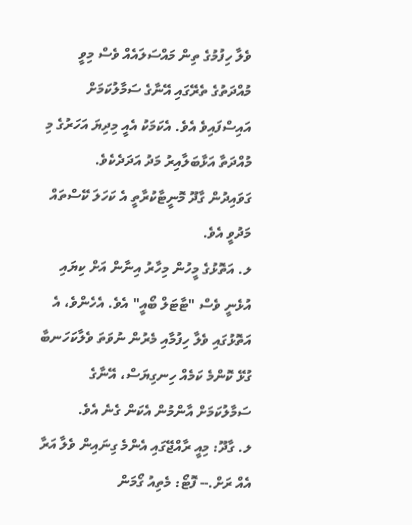ވެލާ ހިފުމުގެ ތިން މައްސަލައެއް ވެސް މިވީ މުއްދަތުގެ ތެރޭގައި އޭނާގެ ސަމާލުކަމަށް އައިސްފައިވެ އެވެ. އެކަމަކު އެއީ މިދިޔަ އަހަރުގެ މި މުއްދަތާ އަޅާބަލާއިރު މަދު އަދަދެކެވެ.
ގަވައިދުން ގާދޫ މޮނީޓާކުރާތީ އެ ކަހަލަ ކޭސްތައް މަދުވީ އެވެ.
ލ. އަތޮޅުގެ މީހުން މިހާރު އިނާން އަށް ކިޔައި އުޅެނީ ވެސް "ޓާޓަލް ބޯއީ" އެވެ. އެހެންވެ، އެ އަތޮޅުގައި ވެލާ ހިފުމާއި މެރުން ނުވަތަ ވެލާކަހަނބާ ގުޅޭ ކޮންމެ ކަމެއް ހިނގިޔަސް، އޭނާގެ ސަމާލުކަމަށް އާންމުން އެކަން ގެނެ އެވެ.
ލ. ގާދޫ: މިއީ ރާއްޖޭގައި އެންމެ ގިނައިން ވެލާ އަރާ އެއް ރަށް.-- ފޮޓޯ: މެތިއު ގޯމަން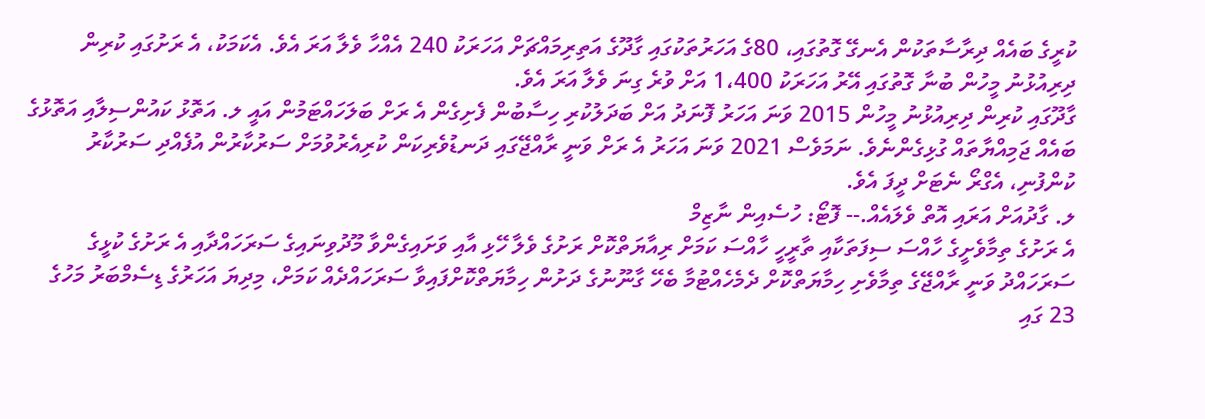ކުރީގެ ބައެއް ދިރާސާތަކުން އެނގޭ ގޮތުގައި، 80ގެ އަހަރުތަކުގައި ގާދޫގެ އަތިރިމައްޗަށް އަހަރަކު 240 އެއްހާ ވެލާ އަރަ އެވެ. އެކަމަކު، އެ ރަށުގައި ކުރިން ދިރިއުޅުނު މީހުން ބުނާ ގޮތުގައި އޭރު އަހަރަކު 1،400 އަށް ވުރެ ގިނަ ވެލާ އަރަ އެވެ.
ގާދޫގައި ކުރިން ދިރިއުޅުނު މީހުން 2015 ވަނަ އަހަރު ފޮނަދު އަށް ބަދަލުކުރި ހިސާބުން ފެށިގެން އެ ރަށް ބަލަހައްޓަމުން އައީ ލ. އަތޮޅު ކައުންސިލާއި އަތޮޅުގެ ބައެއް ޖަމިއްޔާތައް ގުޅިގެންނެވެ. ނަމަވެސް 2021 ވަނަ އަހަރު އެ ރަށް ވަނީ ރާއްޖޭގައި ދަނޑުވެރިކަން ކުރިއެރުވުމަށް ސަރުކާރުން އުފެއްދި ސަރުކާރު ކުންފުނި، އެގްރޯ ނެޓަށް ދީފަ އެވެ.
ލ. ގާދުއަށް އަރައި އޮތް ވެލައެއް.-- ފޮޓޯ: ހުސެއިން ނާޒިމް
އެ ރަށުގެ ތިމާވެށީގެ ހާއްސަ ސިފަތަކާއި ތާރީހީ ހާއްސަ ކަމަށް ރިއާޔަތްކޮށް ރަށުގެ ވެލާ ހޭޅި އާއި ވަށައިގެންވާ މޫދުވިނައިގެ ސަރަހައްދާއި އެ ރަށުގެ ކުޅީގެ ސަރަހައްދު ވަނީ ރާއްޖޭގެ ތިމާވެށި ހިމާޔަތްކޮށް ދެމެހެއްޓުމާ ބެހޭ ގާނޫނުގެ ދަށުން ހިމާޔަތްކޮށްފައިވާ ސަރަހައްދެއް ކަމަށް، މިދިޔަ އަހަރުގެ ޑިސެމްބަރު މަހުގެ 23 ގައި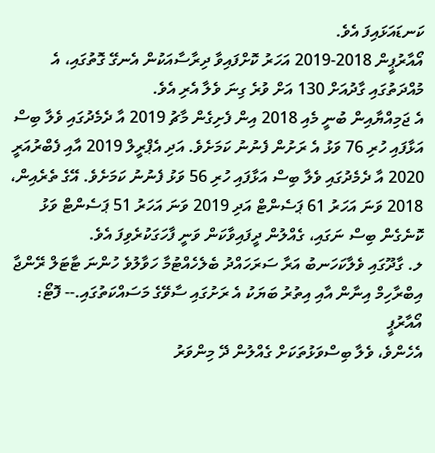ކަނޑައަޅައިފަ އެވެ.
އޯއާރުޕީން 2018-2019 އަހަރު ކޮށްފައިވާ ދިރާސާއަކުން އެނގޭ ގޮތުގައި، އެ މުއްދަތުގައި ގާދުއަށް 130 އަށް ވުރެ ގިނަ ވެލާ އެރި އެވެ.
އެ ޖަމިއްޔާއިން ބުނީ މެއި 2018 އިން ފެށިގެން މާޗު 2019 އާ ދެމެދުގައި ވެލާ ބިސް އަޅާފައި ހުރި 76 ވަޅު އެ ރަށުން ފެނުނު ކަމަށެވެ. އަދި އެޕްރީލް 2019 އާއި ފެބްރުއަރީ 2020 އާ ދެމެދުގައި ވެލާ ބިސް އަޅާފައި ހުރި 56 ވަޅު ފެނުނު ކަމަށެވެ. އޭގެ ތެރެއިން، 2018 ވަނަ އަހަރު 61 ޕަސެންޓް އަދި 2019 ވަނަ އަހަރު 51 ޕަސެންޓް ވަޅު ކޮނެގެން ބިސް ނަގައި، ގެއްލުން ދީފައިވާކަން ވަނީ ފާހަގަކުރެވިފަ އެވެ.
ލ. ގާދޫގައި ވެލާކަހަނބު އަރާ ސަރަހައްދު ބެލެހެއްޓުމާ ހަވާލުވެ ހުންނަ ޓާޓަލް ރޭންޖާ އިބްރާހިމް އިނާން އާއި އިތުރު ބަޔަކު އެ ރަށުގައި ސާވޭގެ މަސައްކަތުގައި.-- ފޮޓޯ: އޯއާރުޕީ
އެހެންވެ، ވެލާ ބިސްވަޅުތަކަށް ގެއްލުން ދޭ މިންވަރު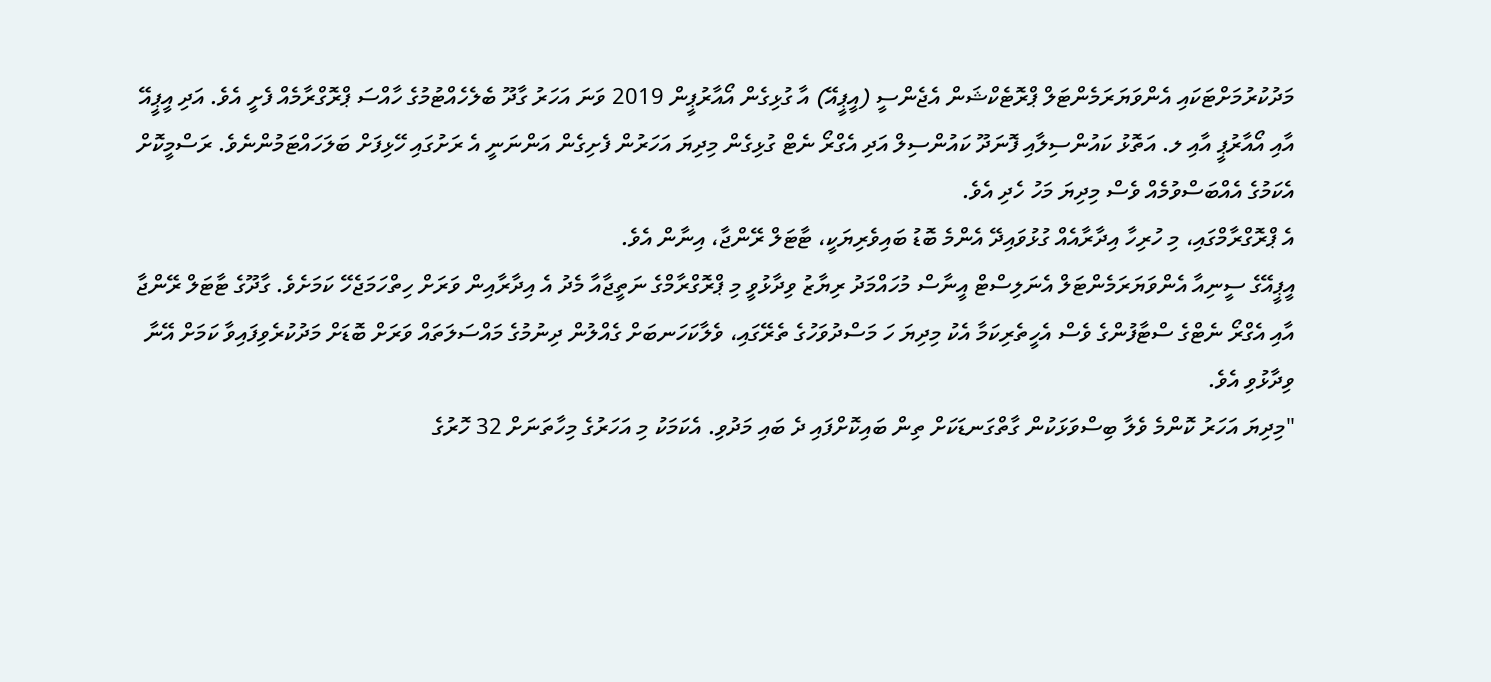މަދުކުރުމަށްޓަކައި އެންވަޔަރަމެންޓަލް ޕްރޮޓެކްޝަން އެޖެންސީ (އީޕީއޭ) އާ ގުޅިގެން އޯއާރުޕީން 2019 ވަނަ އަހަރު ގާދޫ ބެލެހެއްޓުމުގެ ހާއްސަ ޕްރޮގްރާމެއް ފެށީ އެވެ. އަދި އީޕީއޭ އާއި އޯއާރުޕީ އާއި ލ. އަތޮޅު ކައުންސިލާއި ފޮނަދޫ ކައުންސިލް އަދި އެގްރޯ ނެޓް ގުޅިގެން މިދިޔަ އަހަރުން ފެށިގެން އަންނަނީ އެ ރަށުގައި ހޭޅިފަށް ބަލަހައްޓަމުންނެވެ. ރަސްމީކޮށް އެކަމުގެ އެއްބަސްވުމެއް ވެސް މިދިޔަ މަހު ހެދި އެވެ.
އެ ޕްރޮގްރާމްގައި، މި ހުރިހާ އިދާރާއެއް ގުޅުވައިދޭ އެންމެ ބޮޑު ބައިވެރިޔަކީ، ޓާޓަލް ރޭންޖާ، އިނާން އެވެ.
އީޕީއޭގެ ސީނިއާ އެންވަޔަރަމެންޓަލް އެނަލިސްޓް އީނާސް މުހައްމަދު ރިޔާޒު ވިދާޅުވީ މި ޕްރޮގްރާމްގެ ނަތީޖާއާ މެދު އެ އިދާރާއިން ވަރަށް ހިތްހަމަޖެހޭ ކަމަށެވެ. ގާދޫގެ ޓާޓަލް ރޭންޖާ އާއި އެގްރޯ ނެޓްގެ ސްޓާފުންގެ ވެސް އެހީތެރިކަމާ އެކު މިދިޔަ ހަ މަސްދުވަހުގެ ތެރޭގައި، ވެލާކަހަނބަށް ގެއްލުން ދިނުމުގެ މައްސަލަތައް ވަރަށް ބޮޑަށް މަދުކުރެވިފައިވާ ކަމަށް އޭނާ ވިދާޅުވި އެވެ.
"މިދިޔަ އަހަރު ކޮންމެ ވެލާ ބިސްވަޅަކުން ގާތްގަނޑަކަށް ތިން ބައިކޮށްފައި ދެ ބައި މަދުވި. އެކަމަކު މި އަހަރުގެ މިހާތަނަށް 32 ހޮރުގެ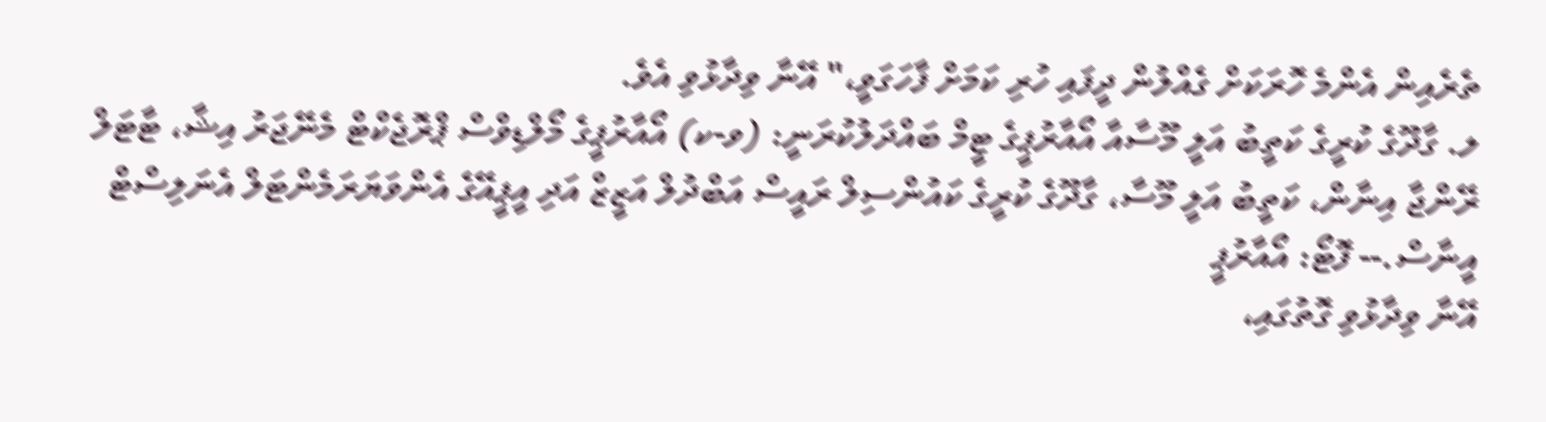ތެރެއިން އެންމެ ހޮރަކަށް ގެއްލުން ދީފައި ހުރި ކަމަށް ފާހަގަވީ،" އޭނާ ވިދާޅުވި އެވެ.
ލ. ގާދޫގެ ކުރީގެ ކަތީބު އަލީ މޫސާއާ އޯއާރުޕީގެ ޓީމް ބައްދަލުކުރަނީ: (ވ-ކ) އޯއާރުޕީގެ މޯލްޑިވްސް ޕްރޮޖެކްޓް މެނޭޖަރު އިޝާ، ޓާޓަލް ރޭންޖާ އިނާން، ކަތީބު އަލީ މޫސާ، ގާދޫގެ ކުރީގެ ކައުންސިލް ރައީސް އަބްދުލް އަޒީޒް އަދި އީޕީއޭގެ އެންވަޔަރަމެންޓަލް އެނަލިސްޓް އީނާސް.-- ފޮޓޯ: އޯއާރުޕީ
އޭނާ ވިދާޅުވި ގޮތުގައި،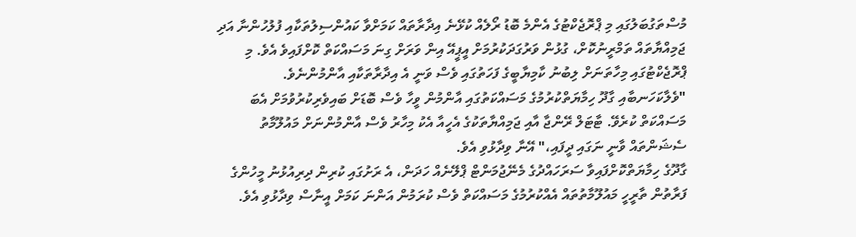މުސްތަގުބަލުގައި މި ޕްރޮޖެކްޓުގެ އެންމެ ބޮޑު ރޯލެއް ކުޅޭނެ އިދާރާތައް ކަމަށްވާ ކައުންސިލުތަކާއި ފުލުހުންނާ އަދި ޖަމިއްޔާތައް ތަމްރީނުކޮށް، ގުޅުން ވަރުގަދަކުރުމަށް އީޕީއޭ އިން ވަރަށް ގިނަ މަސައްކަތް ކޮށްފައިވެ އެވެ. މި ޕްރޮޖެކްޓުގައި މިހާތަނަށް ލިބުނު ކާމިޔާބީގެ ފަހަތުގައި ވެސް ވަނީ އެ އިދާރާތަކާއި އާންމުންނެވެ.
"ވެލާކަހަނބާއި ގާދޫ ހިމާޔަތްކުރުމުގެ މަސައްކަތުގައި އާންމުން ވީހާ ވެސް ބޮޑަށް ބައިވެރިކުރުވުމަށް އެބަ މަސައްކަތް ކުރެވޭ. ޓާޓަލް ރޭންޖާ އާއި ޖަމިއްޔާތަކުގެ އެހީއާ އެކު މިހާރު ވެސް އާންމުންނަށް މައުލޫމާތު ސެޝަންތައް ވާނީ ނަގައި ދީފައި،" އޭނާ ވިދާޅުވި އެވެ.
ގާދޫގެ ހިމާޔަތްކޮށްފައިވާ ސަރަހައްދުގެ މެނޭޖުމަންޓް ޕްލޭނެއް ހަދަން، އެ ރަށުގައި ކުރިން ދިރިއުޅުނު މީހުންގެ ފަރާތުން ތާރީހީ މައުލޫމާތުތައް އެއްކުރުމުގެ މަސައްކަތް ވެސް ކުރަމުން އަންނަ ކަމަށް އީނާސް ވިދާޅުވި އެވެ.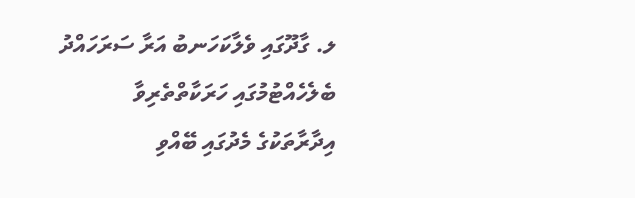ލ. ގާދޫގައި ވެލާކަހަނބު އަރާ ސަރަހައްދު ބެލެހެއްޓުމުގައި ހަރަކާތްތެރިވާ އިދާރާތަކުގެ މެދުގައި ބޭއްވި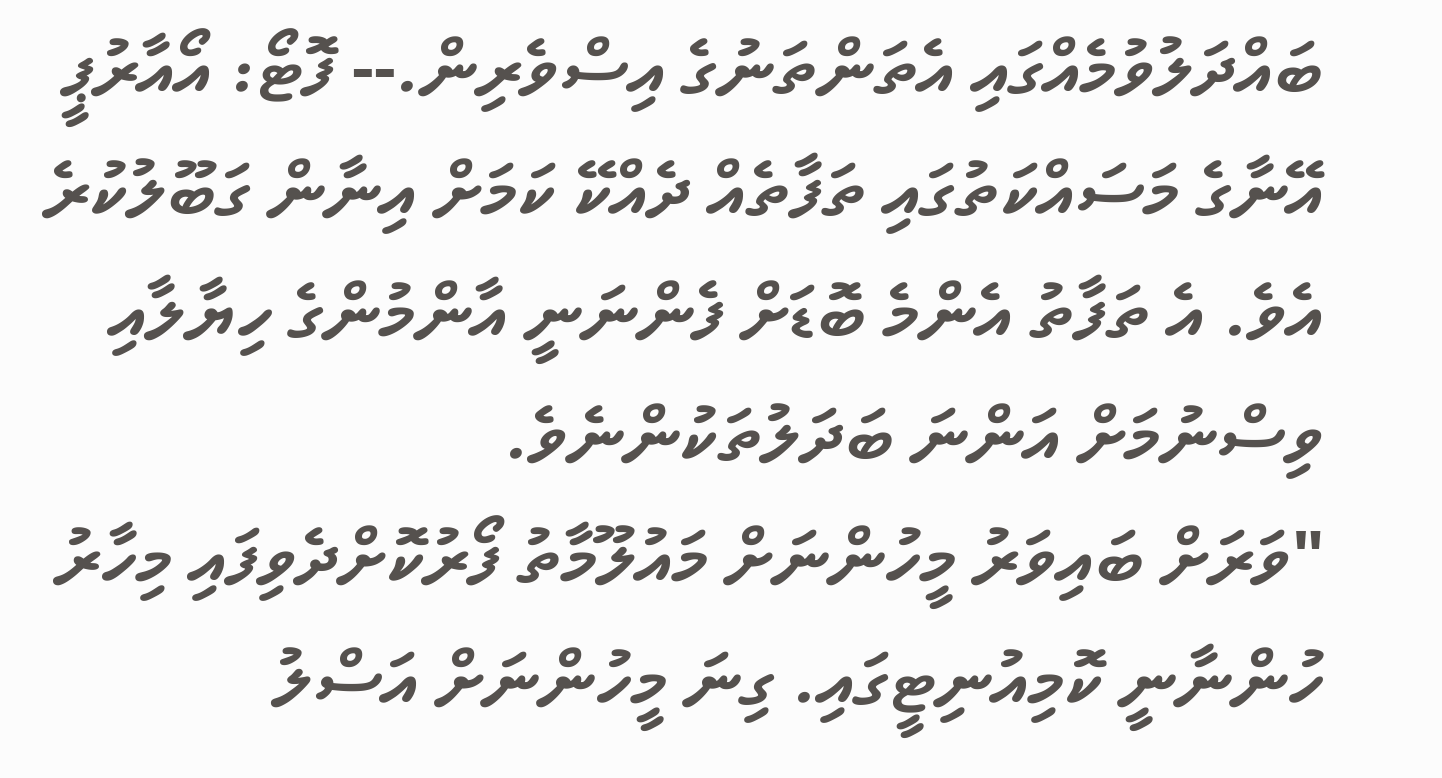ބައްދަލުވުމެއްގައި އެތަންތަނުގެ އިސްވެރިން.-- ފޮޓޯ: އޯއާރުޕީ
އޭނާގެ މަސައްކަތުގައި ތަފާތެއް ދެއްކޭ ކަމަށް އިނާން ގަބޫލުކުރެ އެވެ. އެ ތަފާތު އެންމެ ބޮޑަށް ފެންނަނީ އާންމުންގެ ހިޔާލާއި ވިސްނުމަށް އަންނަ ބަދަލުތަކުންނެވެ.
"ވަރަށް ބައިވަރު މީހުންނަށް މައުލޫމާތު ފޯރުކޮށްދެވިފައި މިހާރު ހުންނާނީ ކޮމިއުނިޓީގައި. ގިނަ މީހުންނަށް އަސްލު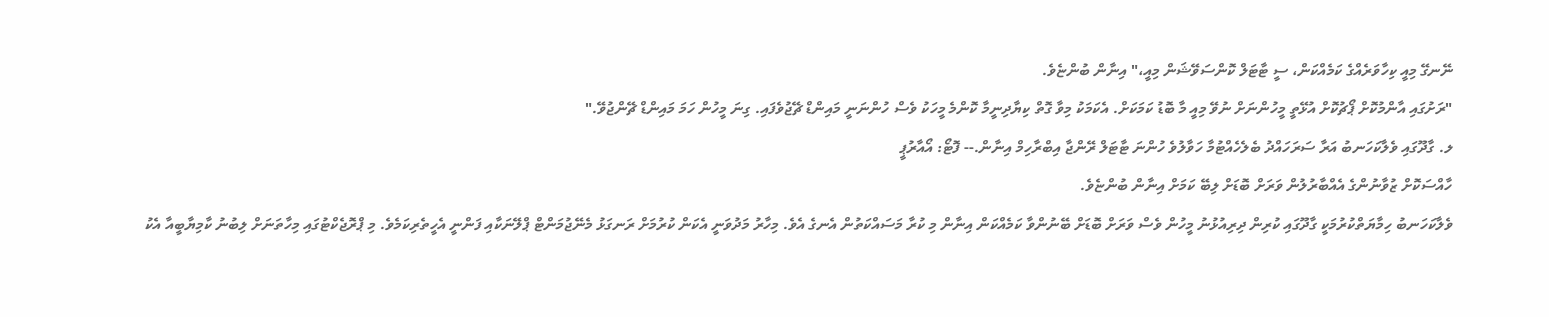ނޭނގޭ މިއީ ކިހާވަރެއްގެ ކަމެއްކަން، ސީ ޓާޓަލް ކޮންސަވޭޝަން މިއީ،" އިނާން ބުންޏެވެ.
"ރަށުގައި އާންމުކޮށް ޕޯޗުކޮށް އުޅޭތީ މީހުންނަށް ނުވޭ މިއީ މާ ބޮޑު ކަމަކަށް. އެކަމަކު މިވާ ގޮތް ކިޔާދިނީމާ ކޮންމެ މީހަކު ވެސް ހުންނަނީ މައިންޑް ޗޭޖުވެފައި. ގިނަ މީހުން ހަމަ މައިންޑް ޗޭންޖުވޭ."
ލ. ގާދޫގައި ވެލާކަހަނބު އަރާ ސަރަހައްދު ބެލެހެއްޓުމާ ހަވާލުވެ ހުންނަ ޓާޓަލް ރޭންޖާ އިބްރާހިމް އިނާން.-- ފޮޓޯ: އޯއާރުޕީ
ހާއްސަކޮށް ޒުވާނުންގެ އެއްބާރުލުން ވަރަށް ބޮޑަށް ލިބޭ ކަމަށް އިނާން ބުންޏެވެ.
ވެލާކަހަނބު ހިމާޔަތްކުރުމަކީ ގާދޫގައި ކުރިން ދިރިއުޅުނު މީހުން ވެސް ވަރަށް ބޮޑަށް ބޭނުންވާ ކަމެއްކަން އިނާން މި ކުރާ މަސައްކަތުން އެނގެ އެވެ. މިހާރު މަދުވަނީ އެކަން ކުރުމަށް ރަނގަޅު މެނޭޖުމަންޓް ޕްލޭނަކާއި ފަންނީ އެހީތެރިކަމެވެ. މި ޕްރޮޖެކްޓުގައި މިހާތަނަށް ލިބުނު ކާމިޔާބީއާ އެކު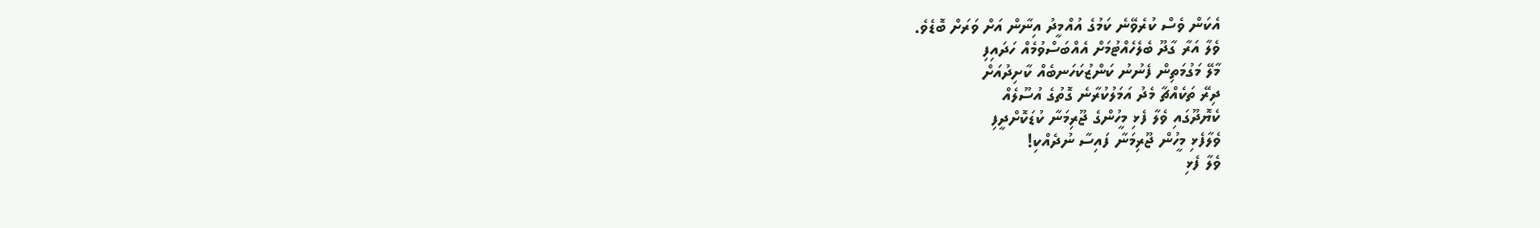އެކަން ވެސް ކުރެވޭނެ ކަމުގެ އުއްމީދު އިނާން އަށް ވަރަށް ބޮޑެވެ.
ވެލާ އަރާ ގާދޫ ބެލެހެއްޓުމަށް އެއްބަސްވުމެއް ހަދައިފި
މާލޭ މަގުމަތިން ފެނުނު ކަންޒުކަހަނބެއް ކާށިދުއަށް
ދިރޭ ތަކެއްޗާ މެދު އަމަލުކުރާނެ ގޮތުގެ އުސޫލެއް
ކެޔޮދޫގައި ވެލާ ފެޅި މީހުންގެ ޖޫރިމަނާ ކުޑަކޮށްދީފި
ވެލާފެޅި މީހުން ޖޫރިމަނާ ފައިސާ ނުދެއްކި!
ވެލާ ފެޅި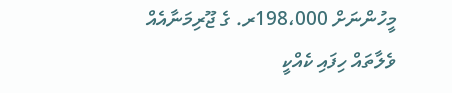މީހުންނަށް 198،000ރ. ގެ ޖޫރިމަނާއެއް
ވެލާތައް ހިފައި ކެއްކީ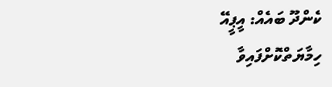ކެންދޫ ބައެއް: އީޕީއޭ
ހިމާޔަތްކޮށްފައިވާ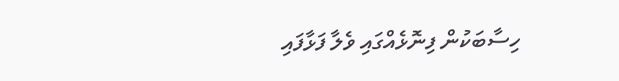ހިސާބަކުން ފިނޮޅެއްގައި ވެލާ ފަޅާފައި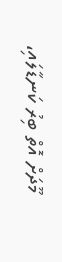މޫދަށް އޮތް ބިރު ކަނޑާލައި،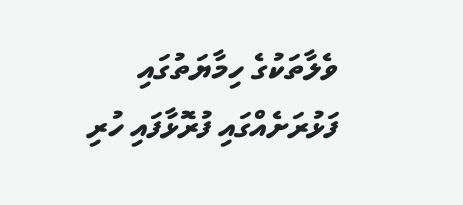ވެލާތަކުގެ ހިމާޔަތުގައި
ފަޅުރަށެއްގައި ފުރޮޅާފައި ހުރި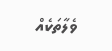ވެލާތަކެއް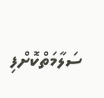ސަލާމަތްކޮށްފި